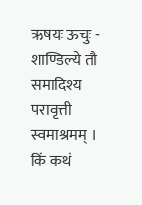ऋषयः ऊचुः - शाण्डिल्ये तौ समादिश्य परावृत्ती स्वमाश्रमम् । किं कथं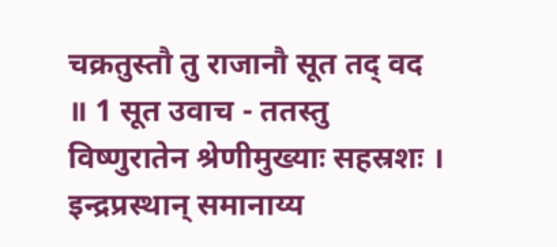चक्रतुस्तौ तु राजानौ सूत तद् वद ॥ 1 सूत उवाच - ततस्तु विष्णुरातेन श्रेणीमुख्याः सहस्रशः । इन्द्रप्रस्थान् समानाय्य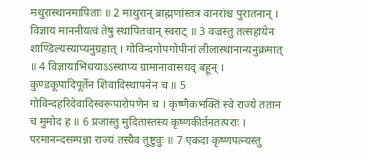मथुरास्थानमापिताः ॥ 2 माथुरान् ब्राह्मणांस्तत्र वानरांश्च पुरातनान् । विज्ञाय माननीयत्वं तेषु स्थापितवान् स्वराट् ॥ 3 वज्रस्तु तत्सहायेन शाण्डिल्यस्याप्यनुग्रहात् । गोविन्दगोपगोपीनां लीलास्थानान्यनुक्रमात् ॥ 4 विज्ञायाभिधयाऽऽस्थाप्य ग्रामानावासयद् बहून् । कुण्डकूपादिपूर्तेन शिवादिस्थापनेन च ॥ 5 गोविन्दहरिदेवादिस्वरूपारोपणेन च । कृष्णैकभक्तिं स्वे राज्ये ततान च मुमोद ह ॥ 6 प्रजास्तु मुदितास्तस्य कृष्णकीर्तनतत्पराः । परमानन्दसम्पन्ना राज्यं तस्यैव तुष्टुवुः ॥ 7 एकदा कृष्णपत्न्यस्तु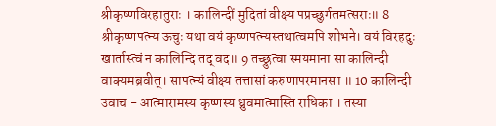श्रीकृष्णविरहातुराः । कालिन्दीं मुदितां वीक्ष्य पप्रच्छुर्गतमत्सराः॥ 8 श्रीकृष्णपत्न्य ऊचुः यथा वयं कृष्णपत्न्यस्तथात्वमपि शोभने। वयं विरहदुः खार्तास्त्वं न कालिन्दि तद् वद॥ 9 तच्छ्रुत्वा स्मयमाना सा कालिन्दी वाक्यमब्रवीत्। सापत्न्यं वीक्ष्य तत्तासां करुणापरमानसा ॥ 10 कालिन्दी उवाच - आत्मारामस्य कृष्णस्य ध्रुवमात्मास्ति राधिका । तस्या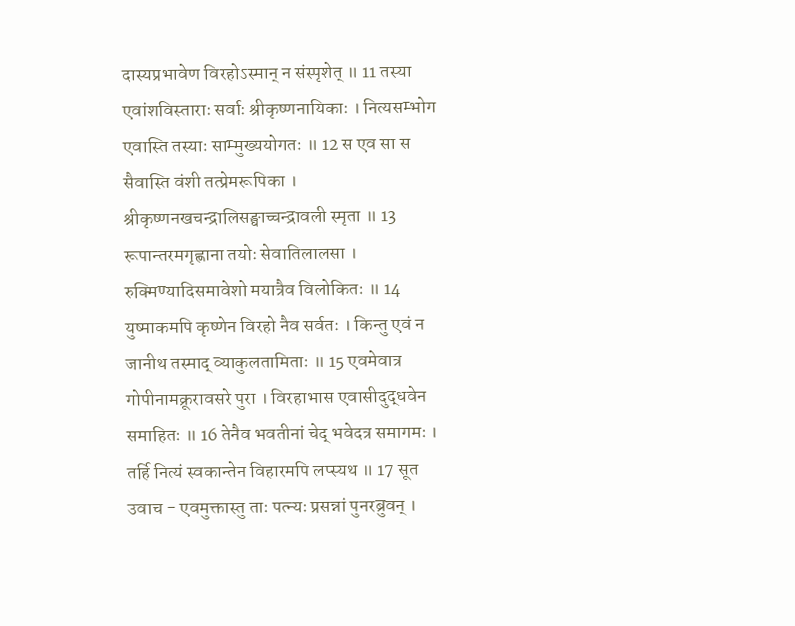दास्यप्रभावेण विरहोऽस्मान् न संस्पृशेत् ॥ 11 तस्या एवांशविस्ताराः सर्वाः श्रीकृष्णनायिकाः । नित्यसम्भोग एवास्ति तस्याः साम्मुख्ययोगतः ॥ 12 स एव सा स सैवास्ति वंशी तत्प्रेमरूपिका । श्रीकृष्णनखचन्द्रालिसङ्घाच्चन्द्रावली स्मृता ॥ 13 रूपान्तरमगृह्णाना तयोः सेवातिलालसा । रुक्मिण्यादिसमावेशो मयात्रैव विलोकितः ॥ 14 युष्माकमपि कृष्णेन विरहो नैव सर्वतः । किन्तु एवं न जानीथ तस्माद् व्याकुलतामिताः ॥ 15 एवमेवात्र गोपीनामक्रूरावसरे पुरा । विरहाभास एवासीदुद्धवेन समाहितः ॥ 16 तेनैव भवतीनां चेद् भवेदत्र समागमः । तर्हि नित्यं स्वकान्तेन विहारमपि लप्स्यथ ॥ 17 सूत उवाच - एवमुक्तास्तु ताः पत्न्यः प्रसन्नां पुनरब्रुवन् ।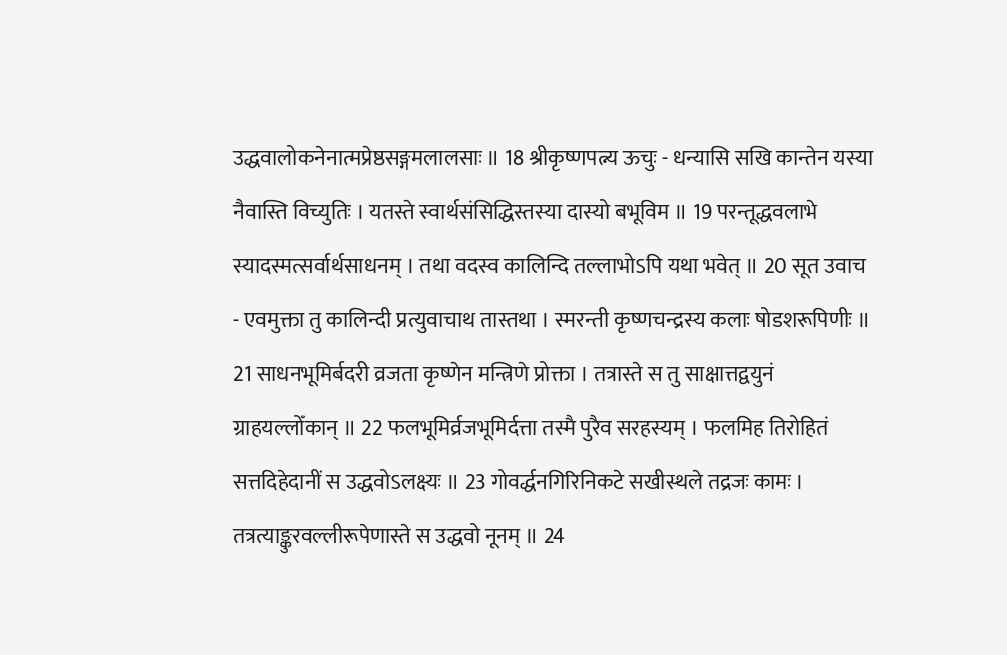उद्धवालोकनेनात्मप्रेष्ठसङ्गमलालसाः ॥ 18 श्रीकृष्णपत्न्य ऊचुः - धन्यासि सखि कान्तेन यस्या नैवास्ति विच्युतिः । यतस्ते स्वार्थसंसिद्धिस्तस्या दास्यो बभूविम ॥ 19 परन्तूद्धवलाभे स्यादस्मत्सर्वार्थसाधनम् । तथा वदस्व कालिन्दि तल्लाभोऽपि यथा भवेत् ॥ 20 सूत उवाच - एवमुक्ता तु कालिन्दी प्रत्युवाचाथ तास्तथा । स्मरन्ती कृष्णचन्द्रस्य कलाः षोडशरूपिणीः ॥ 21 साधनभूमिर्बदरी व्रजता कृष्णेन मन्त्रिणे प्रोक्ता । तत्रास्ते स तु साक्षात्तद्वयुनं ग्राहयल्लोँकान् ॥ 22 फलभूमिर्व्रजभूमिर्दत्ता तस्मै पुरैव सरहस्यम् । फलमिह तिरोहितं सत्तदिहेदानीं स उद्धवोऽलक्ष्यः ॥ 23 गोवर्द्धनगिरिनिकटे सखीस्थले तद्रजः कामः । तत्रत्याङ्कुरवल्लीरूपेणास्ते स उद्धवो नूनम् ॥ 24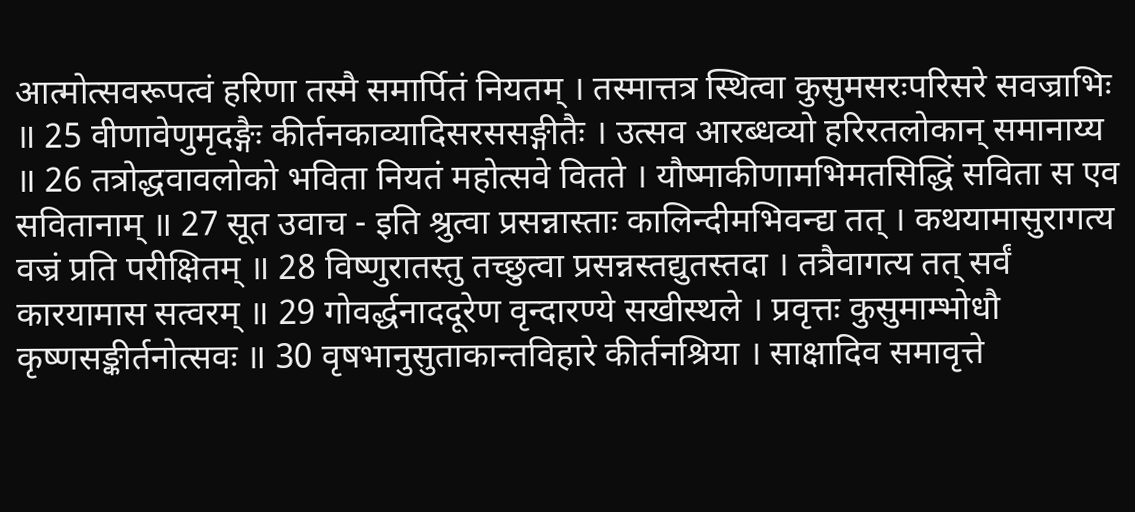आत्मोत्सवरूपत्वं हरिणा तस्मै समार्पितं नियतम् । तस्मात्तत्र स्थित्वा कुसुमसरःपरिसरे सवज्राभिः ॥ 25 वीणावेणुमृदङ्गैः कीर्तनकाव्यादिसरससङ्गीतैः । उत्सव आरब्धव्यो हरिरतलोकान् समानाय्य ॥ 26 तत्रोद्धवावलोको भविता नियतं महोत्सवे वितते । यौष्माकीणामभिमतसिद्धिं सविता स एव सवितानाम् ॥ 27 सूत उवाच - इति श्रुत्वा प्रसन्नास्ताः कालिन्दीमभिवन्द्य तत् । कथयामासुरागत्य वज्रं प्रति परीक्षितम् ॥ 28 विष्णुरातस्तु तच्छुत्वा प्रसन्नस्तद्युतस्तदा । तत्रैवागत्य तत् सर्वं कारयामास सत्वरम् ॥ 29 गोवर्द्धनाददूरेण वृन्दारण्ये सखीस्थले । प्रवृत्तः कुसुमाम्भोधौ कृष्णसङ्कीर्तनोत्सवः ॥ 30 वृषभानुसुताकान्तविहारे कीर्तनश्रिया । साक्षादिव समावृत्ते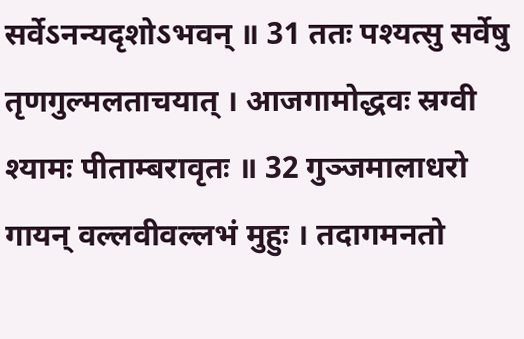सर्वेऽनन्यदृशोऽभवन् ॥ 31 ततः पश्यत्सु सर्वेषु तृणगुल्मलताचयात् । आजगामोद्धवः स्रग्वी श्यामः पीताम्बरावृतः ॥ 32 गुञ्जमालाधरो गायन् वल्लवीवल्लभं मुहुः । तदागमनतो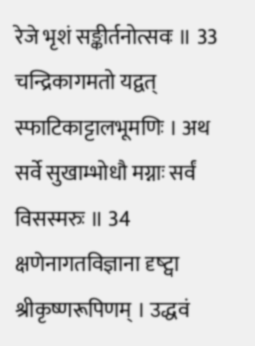रेजे भृशं सङ्कीर्तनोत्सवः ॥ 33 चन्द्रिकागमतो यद्वत् स्फाटिकाट्टालभूमणिः । अथ सर्वे सुखाम्भोधौ मग्नाः सर्वं विसस्मरुः ॥ 34 क्षणेनागतविज्ञाना दृष्ट्वा श्रीकृष्णरूपिणम् । उद्धवं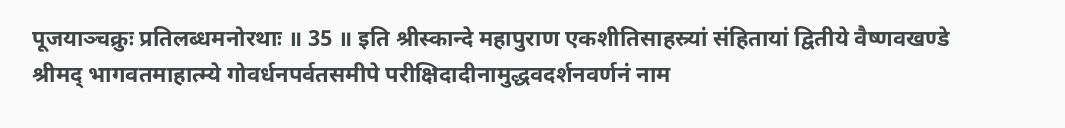पूजयाञ्चक्रुः प्रतिलब्धमनोरथाः ॥ 35 ॥ इति श्रीस्कान्दे महापुराण एकशीतिसाहस्र्यां संहितायां द्वितीये वैष्णवखण्डे श्रीमद् भागवतमाहात्म्ये गोवर्धनपर्वतसमीपे परीक्षिदादीनामुद्धवदर्शनवर्णनं नाम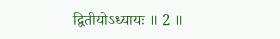द्वितीयोऽध्यायः ॥ 2 ॥